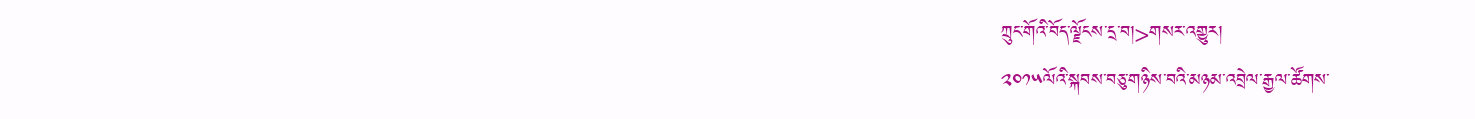ཀྲུང་གོའི་བོད་ལྗོངས་དྲ་བ།>གསར་འགྱུར།
༢༠༡༥ལོའི་སྐབས་བཅུ་གཉིས་བའི་མཉམ་འབྲེལ་རྒྱལ་ཚོགས་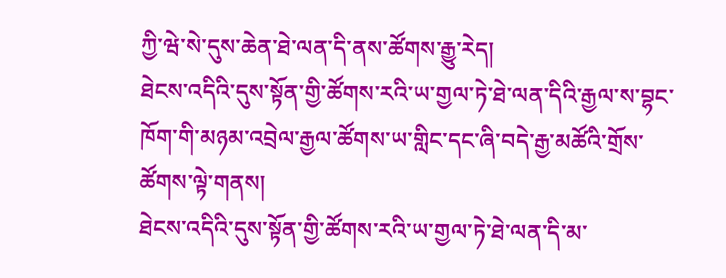ཀྱི་ཝེ་སེ་དུས་ཆེན་ཐེ་ལན་དི་ནས་ཚོགས་རྒྱུ་རེད།
ཐེངས་འདིའི་དུས་སྟོན་གྱི་ཚོགས་རའི་ཡ་གྱལ་ཏེ་ཐེ་ལན་དིའི་རྒྱལ་ས་བྷང་ཁོག་གི་མཉམ་འབྲེལ་རྒྱལ་ཚོགས་ཡ་གླིང་དང་ཞི་བདེ་རྒྱ་མཚོའི་གྲོས་ཚོགས་ལྟེ་གནས།
ཐེངས་འདིའི་དུས་སྟོན་གྱི་ཚོགས་རའི་ཡ་གྱལ་ཏེ་ཐེ་ལན་དི་མ་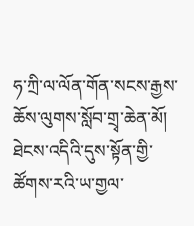ཧ་ཀྲི་ལ་ལོན་གོན་སངས་རྒྱས་ཆོས་ལུགས་སློབ་གྲྭ་ཆེན་མོ།
ཐེངས་འདིའི་དུས་སྟོན་གྱི་ཚོགས་རའི་ཡ་གྱལ་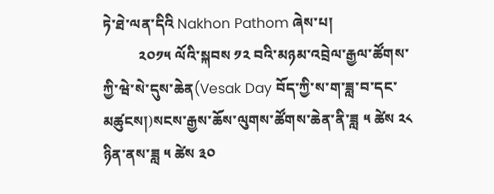ཏེ་ཐེ་ལན་དིའི Nakhon Pathom ཞེས་པ།
          ༢༠༡༥ ལོའི་སྐབས ༡༢ བའི་མཉམ་འབྲེལ་རྒྱལ་ཚོགས་ཀྱི་ཝེ་སེ་དུས་ཆེན(Vesak Day བོད་ཀྱི་ས་ག་ཟླ་བ་དང་མཚུངས།)སངས་རྒྱས་ཆོས་ལུགས་ཚོགས་ཆེན་ནི་ཟླ ༥ ཚེས ༢༨ ཉིན་ནས་ཟླ ༥ ཚེས ༣༠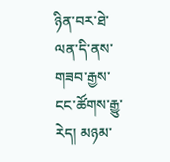ཉིན་བར་ཐེ་ལན་དི་ནས་གཟབ་རྒྱས་ངང་ཚོགས་རྒྱུ་རེད། མཉམ་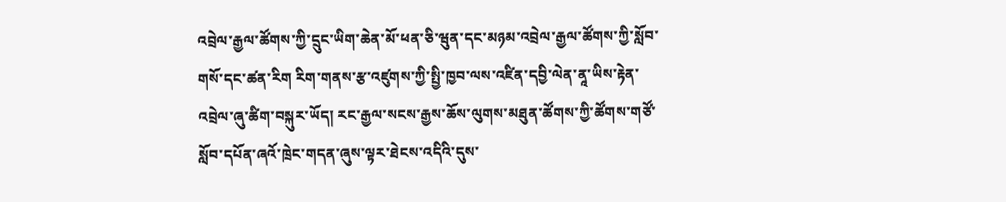འབྲེལ་རྒྱལ་ཚོགས་ཀྱི་དྲུང་ཡིག་ཆེན་མོ་ཕན་ཅི་ཝུན་དང་མཉམ་འབྲེལ་རྒྱལ་ཚོགས་ཀྱི་སློབ་གསོ་དང་ཚན་རིག རིག་གནས་རྩ་འཛུགས་ཀྱི་སྤྱི་ཁྱབ་ལས་འཛིན་དབྱི་ལེན་ནཱ་ཡིས་རྟེན་འབྲེལ་ཞུ་ཚིག་བསྐུར་ཡོད། རང་རྒྱལ་སངས་རྒྱས་ཆོས་ལུགས་མཐུན་ཚོགས་ཀྱི་ཚོགས་གཙོ་སློབ་དཔོན་ཞའོ་ཁྲེང་གདན་ཞུས་ལྟར་ཐེངས་འདིའི་དུས་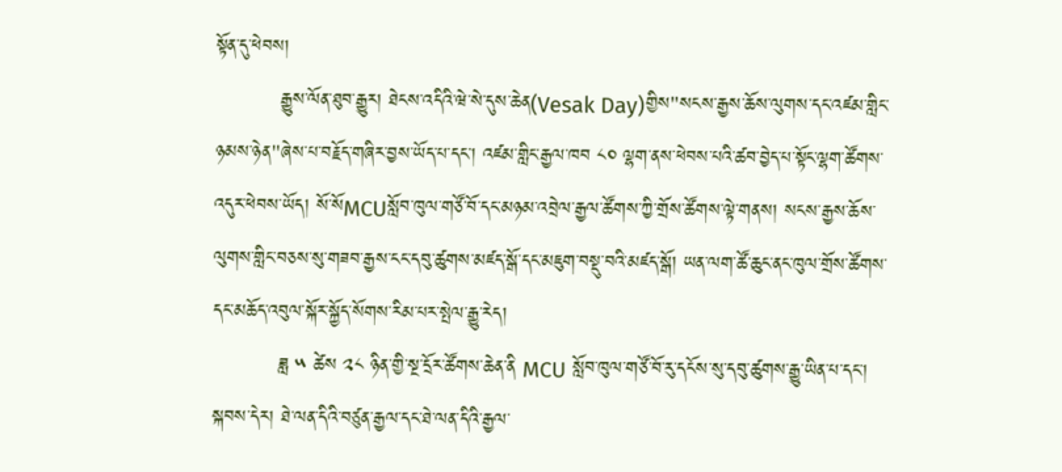སྟོན་དུ་ཕེབས།
          རྒྱུས་ལོན་ཐུབ་རྒྱུར། ཐེངས་འདིའི་ཝེ་སེ་དུས་ཆེན(Vesak Day)གྱིས"སངས་རྒྱས་ཆོས་ལུགས་དང་འཛམ་གླིང་ཉམས་ཉེན"ཞེས་པ་བརྗོད་གཞིར་བྱས་ཡོད་པ་དང་། འཛམ་གླིང་རྒྱལ་ཁབ ༨༠ ལྷག་ནས་ཕེབས་པའི་ཚབ་བྱེད་པ་སྟོང་ལྷག་ཚོགས་འདུར་ཕེབས་ཡོད། སོ་སོMCUསློབ་ཁུལ་གཙོ་བོ་དང་མཉམ་འབྲེལ་རྒྱལ་ཚོགས་ཀྱི་གྲོས་ཚོགས་ལྟེ་གནས། སངས་རྒྱས་ཆོས་ལུགས་གླིང་བཅས་སུ་གཟབ་རྒྱས་ངང་དབུ་ཚུགས་མཛད་སྒོ་དང་མཇུག་བསྡུ་བའི་མཛད་སྒོ། ཡན་ལག་ཚོ་ཆུང་ནང་ཁུལ་གྲོས་ཚོགས་དང་མཆོད་འབུལ་སྐོར་སྐྱོད་སོགས་རིམ་པར་སྤེལ་རྒྱུ་རེད།
          ཟླ ༥ ཚེས ༢༨ ཉིན་གྱི་སྔ་དྲོར་ཚོགས་ཆེན་ནི MCU སློབ་ཁུལ་གཙོ་བོ་རུ་དངོས་སུ་དབུ་ཚུགས་རྒྱུ་ཡིན་པ་དང་། སྐབས་དེར། ཐེ་ལན་དིའི་བཙུན་རྒྱལ་དང་ཐེ་ལན་དིའི་རྒྱལ་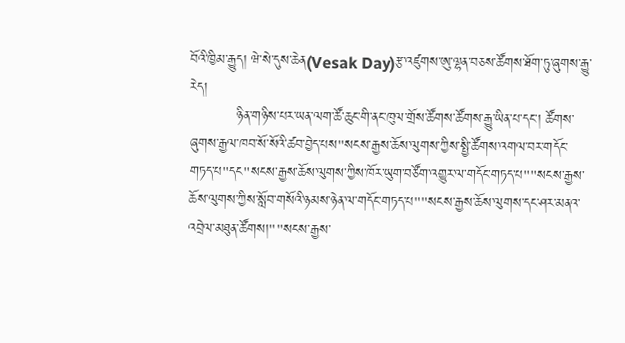བོའི་ཁྱིམ་རྒྱུད། ཝེ་སེ་དུས་ཆེན(Vesak Day)རྩ་འཛུགས་ཨུ་ལྷན་བཅས་ཚོགས་ཐོག་ཏུ་ཞུགས་རྒྱུ་རེད།
          ཉིན་གཉིས་པར་ཡན་ལག་ཚོ་ཆུང་གི་ནང་ཁུལ་གྲོས་ཚོགས་ཚོགས་རྒྱུ་ཡིན་པ་དང་། ཚོགས་ཞུགས་རྒྱལ་ཁབ་སོ་སོའི་ཚབ་བྱེད་པས"སངས་རྒྱས་ཆོས་ལུགས་ཀྱིས་སྤྱི་ཚོགས་འགལ་བར་གདོང་གཏད་པ"དང"སངས་རྒྱས་ཆོས་ལུགས་ཀྱིས་ཁོར་ཡུག་བཙོག་འགྱུར་ལ་གདོང་གཏད་པ""སངས་རྒྱས་ཆོས་ལུགས་ཀྱིས་སློབ་གསོའི་ཉམས་ཉེན་ལ་གདོང་གཏད་པ""སངས་རྒྱས་ཆོས་ལུགས་དང་ཤར་མནའ་འབྲེལ་མཐུན་ཚོགས།""སངས་རྒྱས་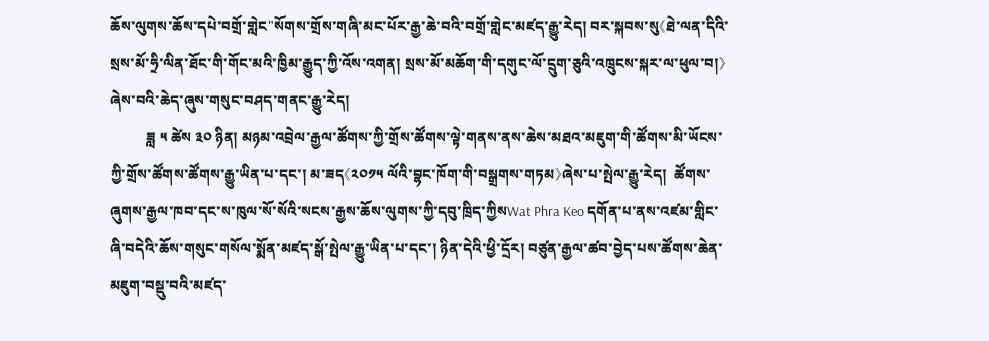ཆོས་ལུགས་ཆོས་དཔེ་བགྲོ་གླེང"སོགས་གྲོས་གཞི་མང་པོར་རྒྱ་ཆེ་བའི་བགྲོ་གླེང་མཛད་རྒྱུ་རེད། བར་སྐབས་སུ《ཐེ་ལན་དིའི་སྲས་མོ་ཧྲི་ལིན་ཐོང་གི་གོང་མའི་ཁྱིམ་རྒྱུད་ཀྱི་འོས་འགན། སྲས་མོ་མཆོག་གི་དགུང་ལོ་དྲུག་ཅུའི་འཁྲུངས་སྐར་ལ་ཕུལ་བ།》ཞེས་བའི་ཆེད་ཞུས་གསུང་བཤད་གནང་རྒྱུ་རེད།
          ཟླ ༥ ཚེས ༣༠ ཉིན། མཉམ་འབྲེལ་རྒྱལ་ཚོགས་ཀྱི་གྲོས་ཚོགས་ལྟེ་གནས་ནས་ཆེས་མཐའ་མཇུག་གི་ཚོགས་མི་ཡོངས་ཀྱི་གྲོས་ཚོགས་ཚོགས་རྒྱུ་ཡིན་པ་དང་། མ་ཟད《༢༠༡༥ ལོའི་བྷང་ཁོག་གི་བསྒྲགས་གཏམ》ཞེས་པ་སྤེལ་རྒྱུ་རེད།  ཚོགས་ཞུགས་རྒྱལ་ཁབ་དང་ས་ཁུལ་སོ་སོའི་སངས་རྒྱས་ཆོས་ལུགས་ཀྱི་དབུ་ཁྲིད་ཀྱིསWat Phra Keo དགོན་པ་ནས་འཛམ་གླིང་ཞི་བདེའི་ཆོས་གསུང་གསོལ་སྨོན་མཛད་སྒོ་སྤེལ་རྒྱུ་ཡིན་པ་དང་། ཉིན་དེའི་ཕྱི་དྲོར། བཙུན་རྒྱལ་ཚབ་བྱེད་པས་ཚོགས་ཆེན་མཇུག་བསྡུ་བའི་མཛད་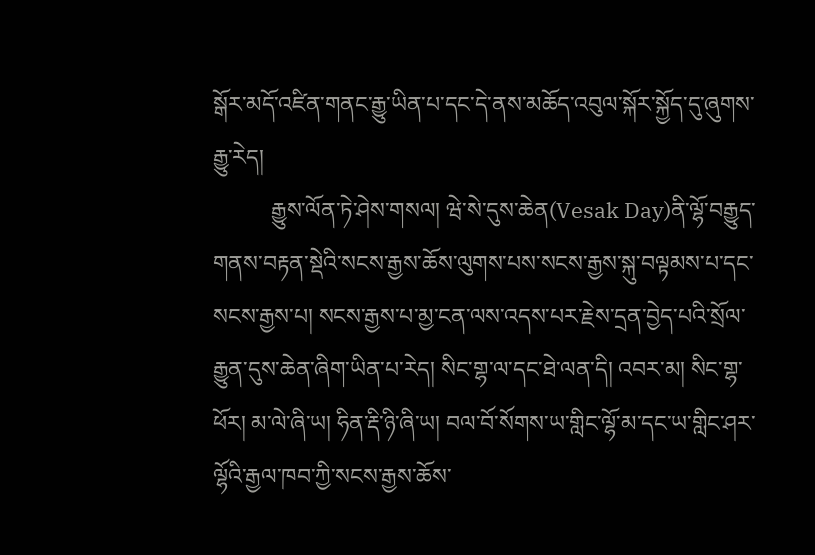སྒོར་མདོ་འཛིན་གནང་རྒྱུ་ཡིན་པ་དང་དེ་ནས་མཆོད་འབུལ་སྐོར་སྐྱོད་དུ་ཞུགས་རྒྱུ་རེད།
          རྒྱུས་ལོན་ཏེ་ཤེས་གསལ། ཝེ་སེ་དུས་ཆེན(Vesak Day)ནི་ལྷོ་བརྒྱུད་གནས་བརྟན་སྡེའི་སངས་རྒྱས་ཆོས་ལུགས་པས་སངས་རྒྱས་སྐུ་བལྟམས་པ་དང་སངས་རྒྱས་པ། སངས་རྒྱས་པ་མྱ་ངན་ལས་འདས་པར་རྗེས་དྲན་བྱེད་པའི་སྲོལ་རྒྱུན་དུས་ཆེན་ཞིག་ཡིན་པ་རེད། སིང་གྷ་ལ་དང་ཐེ་ལན་དི། འབར་མ། སིང་གྷ་ཕོར། མ་ལེ་ཞི་ཡ། ཧིན་རྡི་ཉི་ཞི་ཡ། བལ་བོ་སོགས་ཡ་གླིང་ལྷོ་མ་དང་ཡ་གླིང་ཤར་ལྷོའི་རྒྱལ་ཁབ་ཀྱི་སངས་རྒྱས་ཆོས་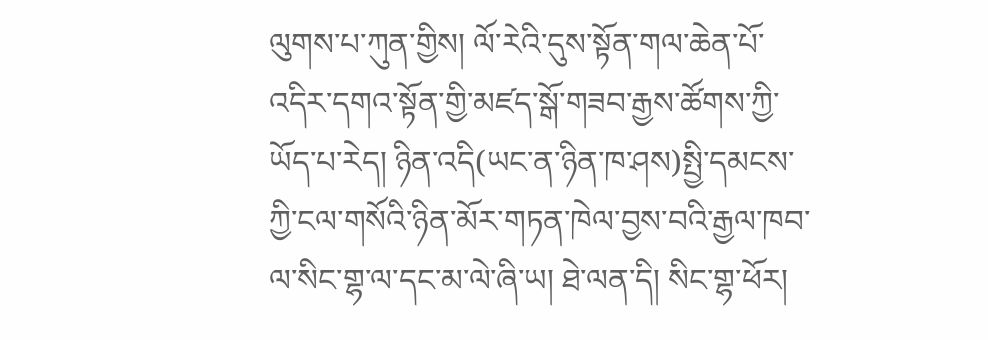ལུགས་པ་ཀུན་གྱིས། ལོ་རེའི་དུས་སྟོན་གལ་ཆེན་པོ་འདིར་དགའ་སྟོན་གྱི་མཛད་སྒོ་གཟབ་རྒྱས་ཚོགས་ཀྱི་ཡོད་པ་རེད། ཉིན་འདི(ཡང་ན་ཉིན་ཁ་ཤས)སྤྱི་དམངས་ཀྱི་ངལ་གསོའི་ཉིན་མོར་གཏན་ཁེལ་བྱས་བའི་རྒྱལ་ཁབ་ལ་སིང་གྷ་ལ་དང་མ་ལེ་ཞི་ཡ། ཐེ་ལན་དི། སིང་གྷ་ཕོར།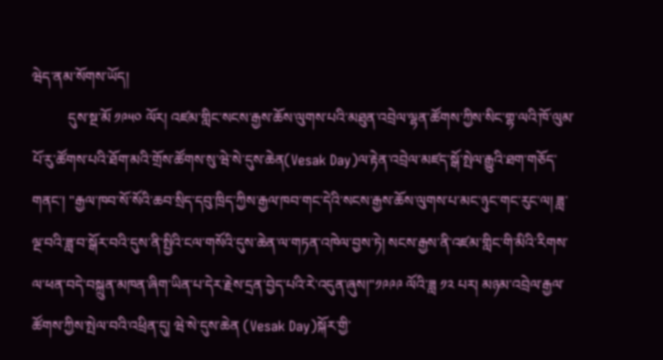ཝེད་ནམ་སོགས་ཡོད།
          དུས་སྔ་མོ ༡༩༥༠ ལོར། འཛམ་གླིང་སངས་རྒྱས་ཆོས་ལུགས་པའི་མཐུན་འབྲེལ་ལྷན་ཚོགས་ཀྱིས་སིང་གྷ་ལའི་ཁོ་ལུམ་པོ་རུ་ཚོགས་པའི་ཐོག་མའི་གྲོས་ཚོགས་སུ་ཝེ་སེ་དུས་ཆེན(Vesak Day)ལ་རྟེན་འབྲེལ་མཛད་སྒོ་སྤེལ་རྒྱུའི་ཐག་གཅོད་གནང་། "རྒྱལ་ཁབ་སོ་སོའི་ཆབ་སྲིད་དབུ་ཁྲིད་ཀྱིས་རྒྱལ་ཁབ་གང་དེའི་སངས་རྒྱས་ཆོས་ལུགས་པ་མང་ཉུང་གང་རུང་ལ། ཟླ་ལྔ་བའི་ཟླ་བ་སྒོར་བའི་དུས་ནི་སྤྱིའི་ངལ་གསོའི་དུས་ཆེན་ལ་གཏན་འཁེལ་བྱས་ཏེ། སངས་རྒྱས་ནི་འཛམ་གླིང་གི་མིའི་རིགས་ལ་ཕན་བདེ་བསྐྲུན་མཁན་ཞིག་ཡིན་པ་དེར་རྗེས་དྲན་བྱེད་པའི་རེ་འདུན་ཞུས།"༡༩༩༩ ལོའི་ཟླ ༡༢ པར། མཉམ་འབྲེལ་རྒྱལ་ཚོགས་ཀྱིས་སྤེལ་བའི་འཕྲིན་དུ། ཝེ་སེ་དུས་ཆེན (Vesak Day)སྐོར་གྱི་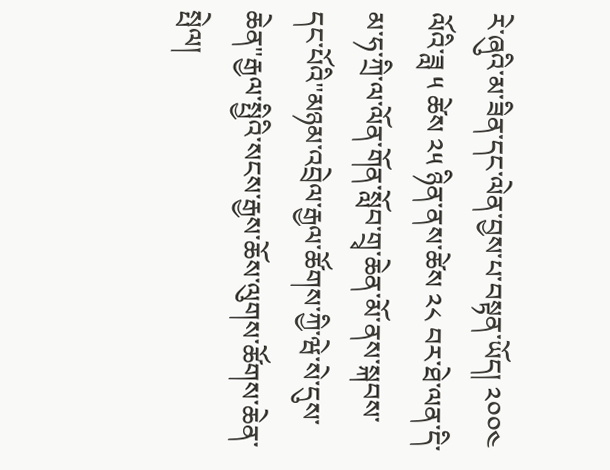རེ་ཞུའི་མ་ཟིན་དང་ལེན་བྱས་པ་བསྟན་ཡོད། ༢༠༠༤ ལོའི་ཟླ ༥ ཚེས ༢༥ ཉིན་ནས་ཚེས ༢༨ བར་ཐེ་ལན་དི་མ་ཧ་ཀྲི་ལ་ལོན་གོན་སློབ་གྲྭ་ཆེན་མོ་ནས་སྐབས་དང་པོའི"མཉམ་འབྲེལ་རྒྱལ་ཚོགས་ཀྱི་ཝེ་སེ་དུས་ཆེན"རྒྱལ་སྤྱིའི་སངས་རྒྱས་ཆོས་ལུགས་ཚོགས་ཆེན་སྤེལ།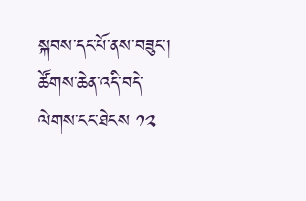སྐབས་དང་པོ་ནས་བཟུང་། ཚོགས་ཆེན་འདི་བདེ་ལེགས་ངང་ཐེངས ༡༢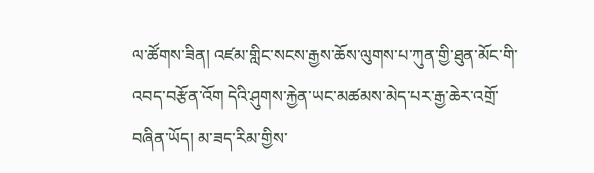ལ་ཚོགས་ཟིན། འཛམ་གླིང་སངས་རྒྱས་ཆོས་ལུགས་པ་ཀུན་གྱི་ཐུན་མོང་གི་འབད་བརྩོན་འོག དེའི་ཤུགས་རྐྱེན་ཡང་མཚམས་མེད་པར་རྒྱ་ཆེར་འགྲོ་བཞིན་ཡོད། མ་ཟད་རིམ་གྱིས་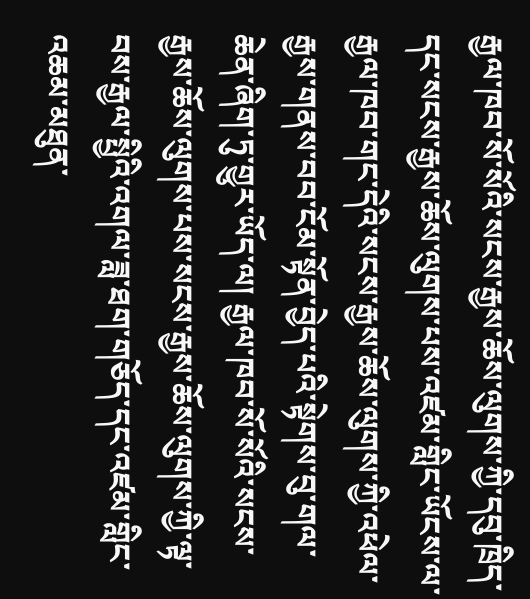རྒྱལ་ཁབ་སོ་སོའི་སངས་རྒྱས་ཆོས་ལུགས་ཀྱི་དབུ་ཁྲིད་དང་སངས་རྒྱས་ཆོས་ལུགས་པས་འཛམ་གླིང་ཡོངས་ལ་རྒྱལ་ཁབ་གང་དེའི་སངས་རྒྱས་ཆོས་ལུགས་ཀྱི་འཕེལ་རྒྱས་གནས་བབ་ངོམ་སྟོན་བྱེད་པའི་སྟེགས་བུ་གལ་ཆེན་ཞིག་ཏུ་གྱུར་ཡོད་ལ། རྒྱལ་ཁབ་སོ་སོའི་སངས་རྒྱས་ཆོས་ལུགས་པས་སངས་རྒྱས་ཆོས་ལུགས་ཀྱི་ལྟ་བས་རྒྱལ་སྤྱིའི་འགལ་ཟླ་ཐག་གཅོད་དང་འཛམ་གླིང་འཆམ་མཐུན་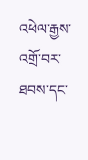འཕེལ་རྒྱས་འགྲོ་བར་ཐབས་དང་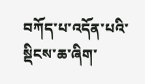བཀོད་པ་འདོན་པའི་སྡིངས་ཆ་ཞིག་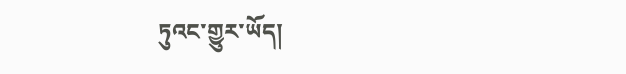ཏུའང་གྱུར་ཡོད།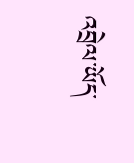འབྲེལ་ཡོད་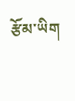རྩོམ་ཡིག